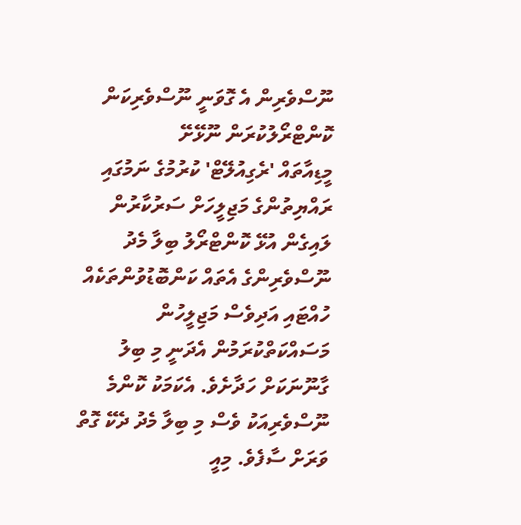ނޫސްވެރިން އެ ގޮވަނީ ނޫސްވެރިކަން ކޮންޓްރޯލުކުރަން ނޫޅޭށޭ
މީޑިއާތައް 'ރެގިއުލޭޓް' ކުރުމުގެ ނަމުގައި ރައްޔިތުންގެ މަޖިލީހަށް ސަރުކާރުން ލައިގެން އުޅޭ ކޮންޓްރޯލު ބިލާ މެދު ނޫސްވެރިންގެ އެތައް ކަންބޮޑުވުންތަކެއް ހުއްޓައި އަދިވެސް މަޖިލީހުން މަސައްކަތްކުރަމުން އެދަނީ މި ބިލު ގާނޫނަކަށް ހަދާށެވެ. އެކަމަކު ކޮންމެ ނޫސްވެރިއަކު ވެސް މި ބިލާ މެދު ދެކޭ ގޮތް ވަރަށް ސާފެވެ. މިއީ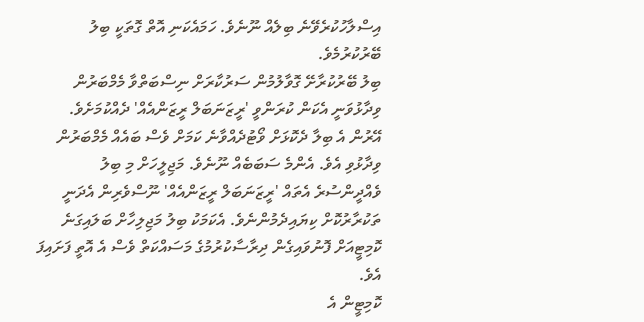އިސްލާހުކުރެވޭނެ ބިލެއް ނޫނެވެ. ހަމައެކަނި އޮތް ގޮތަކީ ބިލު ބޭރުކުރުމެވެ.
ބިލު ބޭރުކުރާށޭ ގޮވާލުމުން ސަރުކާރަށް ނިސްބަތްވާ މެމްބަރުން ވިދާޅުވަނީ އެކަން ކުރަންވީ 'ރީޒަނަބަލް ރީޒަންއެއް' ދެއްކުމަށެވެ. އޭރުން އެ ބިލާ ދެކޮޅަށް ވޯޓުދެއްވާނެ ކަމަށް ވެސް ބައެއް މެމްބަރުން ވިދާޅުވި އެވެ. އެންމެ ސަބަބެއް ނޫނެވެ. މަޖިލީހަށް މި ބިލު ވެއްދީންސުރެ އެތައް 'ރީޒަނަބަލް ރީޒަންއެއް' ނޫސްވެރިން އެދަނީ ތަކުރާރުކޮށް ކިޔައިދެމުންނެވެ. އެކަމަކު ބިލު މަޖިލިހާށް ބަލައިގަނެ ކޮމިޓީއަށް ފޮނުވައިގެން ދިރާސާކުރުމުގެ މަސައްކަތް ވެސް އެ އޮތީ ފަށައިފަ އެވެ.
ކޮމިޓީން އެ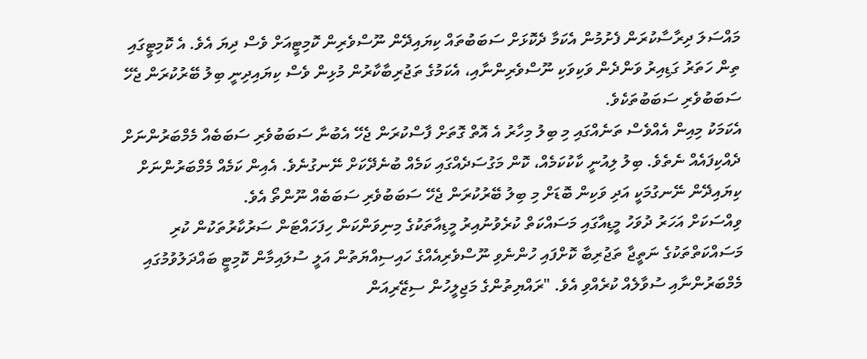މައްސަލަ ދިރާސާކުރަން ފެށުމުން އެކަމާ ދެކޮޅަށް ސަބަބުތައް ކިޔައިދޭން ނޫސްވެރިން ކޮމިޓީއަށް ވެސް ދިޔަ އެވެ. އެ ކޮމިޓީގައި ތިން ހަތަރު ގަޑިއިރު ވަންދެން ވަކިވަކި ނޫސްވެރިންނާއި، އެކަމުގެ ތަޖުރިބާކާރުން މުޅިން ވެސް ކިޔައިދިނީ ބިލު ބޭރުކުރަން ޖެހޭ ސަބަބުވެރި ސަބަބުތަކެވެ.
އެކަމަކު މިއިން އެއްވެސް ތަނެއްގައި މި ބިލު މިހާރު އެ އޮތް ގޮތަށް ފާސްކުރަން ޖެހޭ އެބުނާ ސަބަބުވެރި ސަބަބެއް މެމްބަރުންނަށް ދެއްކިފައެއް ނެތެވެ. ބިލު ލިއުނީ ކާކުކަމެއް، ކޮން މަގުސަދެއްގައި ކަމެއް ބުނެދޭކަށް ނޭނގުނެވެ. އެއިން ކަމެއް މެމްބަރުންނަށް ކިޔައިދޭން ނޭނގުމަކީ އަދި ވަކިން ބޮޑަށް މި ބިލު ބޭރުކުރަން ޖެހޭ ސަބަބުވެރި ސަބަބެއް ނޫންތޯ އެވެ.
ވިއްސަކަށް އަހަރު ދުވަހު މީޑިއާގައި މަސައްކަތް ކުރެވުނުއިރު މީޑިއާތަކުގެ މިނިވަންކަން ހިފަހައްޓަން ސަރުކާރުތަކުން ކުރި މަސައްކަތްތަކުގެ ނަތީޖާ ތަޖުރިބާ ކޮށްފައި ހުންނެވި ނޫސްވެރިއެއްގެ ހައިސިއްޔަތުން އަލީ ސުލައިމާން ކޮމިޓީ ބައްދަލުވުމުގައި މެމްބަރުންނާއި ސުވާލެއް ކުރެއްވި އެވެ. "ރައްޔިތުންގެ މަޖިލީހުން ސިޒޭރިއަން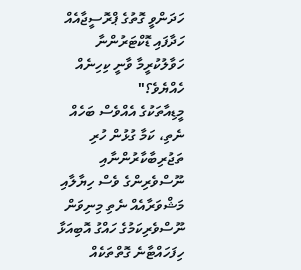ހަދަންވީ ގޮތުގެ ޕްރޮސީޖާއެއް ހަދާފައި ޑޮކްޓަރުންނާ ހަވާލުކުރީމާ ވާނީ ކިހިނެއް ހެއްޔެވެ؟"
މީޑިއާތަކުގެ އެއްވެސް ބަހެއް ނެތި، ކަމާ ގުޅުން ހުރި ތަޖުރިބާކާރުންނާއި ނޫސްވެރިންގެ ވެސް ހިޔާލާއި މަޝްވަރާއެއް ނެތި މިނިވަން ނޫސްވެރިކަމުގެ ހައްގު އޮބިއަޅާ ހިފަހައްޓާނެ ގޮތްތަކެއް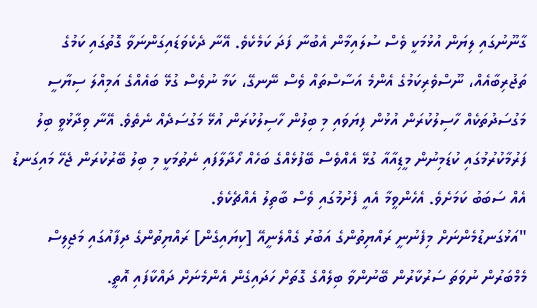ގާނޫނުގައި ލިޔަން އުޅުމަކީ ވެސް ސުލައިމާން އެބުނާ ފަދަ ކަމެކެވެ. އޭނާ ދެކެވަޑައިގަންނަވާ ގޮތުގައި ކަމުގެ ތަޖުރިބާއެއް، ނޫސްވެރިކަމުގެ އެންމެ އަސާސްތައް ވެސް ނޭނގޭ، ކަމާ ނުވެސް ގުޅޭ ބައެއްގެ އަމިއްލަ ސިޔާސީ މަގުސަދުތަކެއް ހާސިލުކުރަން އުޅުން ފިޔަވައި މި ބިލުން ހާސިލުކުރަން އުޅޭ މަގުސަދެއް ނެތެވެ. އޭނާ ވިދާޅުވީ ބިލު ފަރުމާކުރުމުގައި ކުޑަމިނުން މީޑިއާއާ ގުޅޭ އެއްވެސް ބޭފުޅެއްގެ ބަހެއް ހޯދާލާފައި ނެތުމަކީ މި ބިލު ބޭރުކުރަން ޖެހޭ މައިގަނޑު އެއް ސަބަބު ކަމަށެވެ. އެހެންވީމާ އެއީ ފެށުމުގައި ވެސް ބާތިލު އެއްޗެކެވެ.
"އަޅުގަނޑުމެންނަށް މިފެނުނީ ރައްޔިތުންގެ އަބުރު ގެއްލެނީއޭ [ކިޔައިގެން] ރައްޔިތުންގެ ދިފާއުގައި މަޖިލިސް މެމްބަރުން ނުވަތަ ސަރުކާރުން ބޭނުންވާ ބިލެއްގެ ގޮތަށް ހަދައިގެން އެންމެނަށް ދައްކާފައި އޮތީ.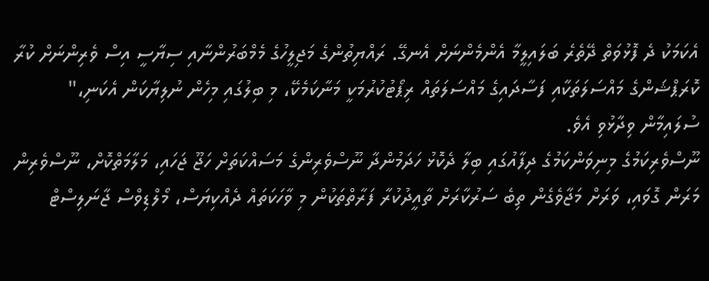އެކަމަކު ދެ ފޮޅުވަތް ދޭތެރެ ބަލައިލީމާ އެންމެންނަށް އެނގޭ. ރައްޔިތުންގެ މަޖިލީހުގެ މެމްބަރުންނާއި ސިޔާސީ އިސް ވެރިންނަށް ކުރާ ކޮރަޕްޝަންގެ މައްސަލަތަކާއި ފަސާދައިގެ މައްސަލަތައް ރިޕޯޓުކުރުމަކީ މަނާކަމެކޭ، މި ބިލުގައި މިހެން ނުލިޔާކަން އެކަނި،" ސުލައިމާން ވިދާޅުވި އެވެ.
ނޫސްވެރިކަމުގެ މިނިވަންކަމުގެ ދިފާއުގައި ބިލާ ދެކޮޅު ހަދަމުންދާ ނޫސްވެރިންގެ މަސައްކަތަށް ހަޖޫ ޖަހައި، މަލާމަތްކޮށް، ނޫސްވެރިން މަރަން ގޮވައި، ވަރަށް މަޖާވެގެން ތިބެ ސަރުކާރަށް ތާއީދުކުރާ ފަރާތްތަކުން މި ވާހަކަތައް ދެއްކިޔަސް، މޯލްޑިވްސް ޖާނަލިސްޓް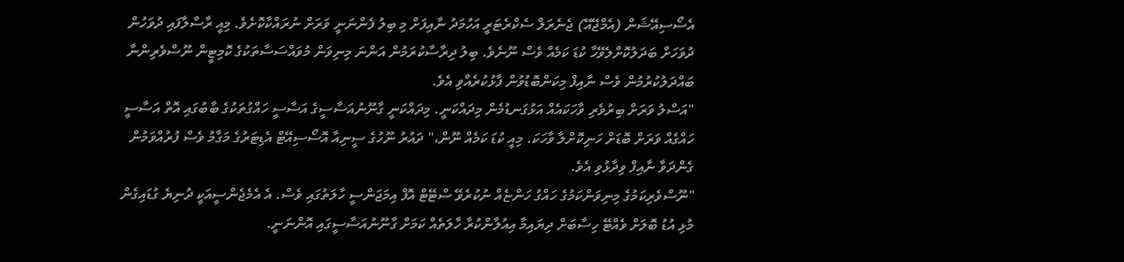އެސޯސިއޭޝަން (އެމްޖޭއޭ) ޖެނެރަލް ސެކްރެޓަރީ އަހުމަދު ނާއިފަށް މި ބިލު ފެންނަނީ ވަރަށް ނުރައްކާކޮށެވެ. މިއީ ރާސްލާފައި ދުވަހުން ދުވަހަށް ބަދަލުކޮށްލެވޭހާ ކުޑަ ކަމެއް ވެސް ނޫނެވެ. ބިލު ދިރާސާކުރަމުން އަންނަ މިނިވަން މުވައްސަސާތަކުގެ ކޮމިޓީން ނޫސްވެރިންނާ ބައްދަލުކުރުމުން ވެސް ނާއިފް މިކަންބޮޑުވުން ފާޅުކުރެއްވި އެވެ.
"އަސްލު ވަރަށް ބިރުވެރި ވާހަކައެއް އަޅުގަނޑުމެން މިދައްކަނީ. މިދައްކަނީ ގާނޫނުއަސާސީގެ އަސާސީ ހައްގުތަކުގެ ބާބުގައި އޮތް އަސާސީ ހައްގެއް ވަރަށް ބޮޑަށް ހަނިކޮށްލާ ވާހަކަ. މިއީ ކުޑަ ކަމެއް ނޫން،" ދައުރު ނޫހުގެ ސީނިއާ އޮސޯސިއޭޓް އެޑިޓަރުގެ މަގާމު ވެސް ފުރުއްވަމުން ގެންދަވާ ނާއިފް ވިދާޅުވި އެވެ.
"ނޫސްވެރިކަމުގެ މިނިވަންކަމުގެ ހައްގު ހަންޏެއް ނުކުރެވޭ ސްޓޭޓް އޮފް އިމަޖަންސީ ހާލަތުގައި ވެސް. އެ އެމެޖެންސީއަކީ ދުނިޔެ ގުޑައިގެން މުޅި އުޑު ބޮލަށް ވެއްޓޭ ހިސާބަށް ދިޔައިމާ އިއުލާންކުރާ ހާލަތެއް ކަމަށް ގާނޫނުއަސާސީގައި އޮންނަނީ.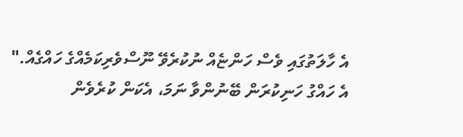އެ ހާލަތުގައި ވެސް ހަންޏެއް ނުކުރެވޭ ނޫސްވެރިކަމެއްގެ ހައްގެއް."
އެ ހައްގު ހަނިކުރަން ބޭނުންވާ ނަމަ، އެކަން ކުރެވެން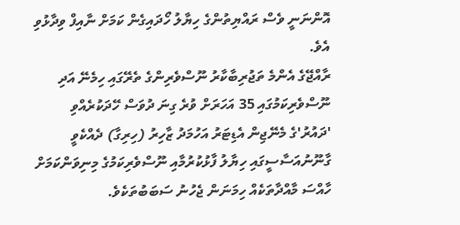އޮންނަނީ ވެސް ރައްޔިތުންގެ ހިޔާލު ހޯދައިގެން ކަމަށް ނާއިފް ވިދާޅުވި އެވެ.
ރާއްޖޭގެ އެންމެ ތަޖުރިބާކާރު ނޫސްވެރިންގެ ތެރޭގައި ހިމެނޭ އަދި ނޫސްވެރިކަމުގައި 35 އަހަރަށް ވުރެ ގިނަ ދުވަސް ހޭދަކުރެއްވި 'ދައުރު'ގެ މެނޭޖިން އެޑިޓަރު އަހުމަދު ޒާހިރު (ހިރިގާ) ދެއްކެވީ ގާނޫނުއަސާސީގައި ހިޔާލު ފާޅުކުރުމާއި ނޫސްވެރިކަމުގެ މިނިވަންކަމަށް ހާއްސަ މާއްދާތަކެއް ހިމަނަން ޖެހުނު ސަބަބުތަކެވެ.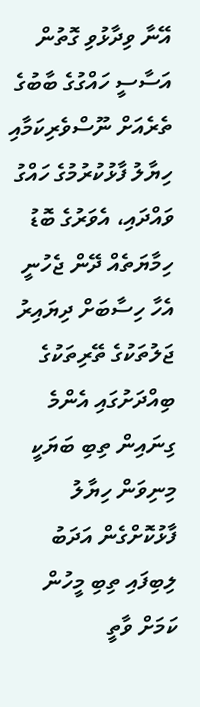އޭނާ ވިދާޅުވި ގޮތުން އަސާސީ ހައްގުގެ ބާބުގެ ތެރެއަށް ނޫސްވެރިކަމާއި ހިޔާލު ފާޅުކުރުމުގެ ހައްގު ވައްދައި، އެވަރުގެ ބޮޑު ހިމާޔަތެއް ދޭން ޖެހުނީ އެހާ ހިސާބަށް ދިޔައިރު ޖަލުތަކުގެ ތޭރިތަކުގެ ބިއްދަށުގައި އެންމެ ގިނައިން ތިބި ބަޔަކީ މިނިވަން ހިޔާލު ފާޅުކޮށްގެން އަދަބު ލިބިފައި ތިބި މީހުން ކަމަށް ވާތީ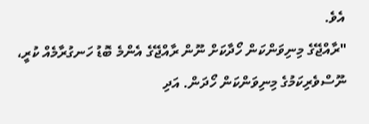އެވެ.
"ރާއްޖޭގެ މިނިވަންކަން ހޯދާކަށް ނޫން ރާއްޖޭގެ އެންމެ ބޮޑު ހަނގުރާމެއް ކުރީ، ނޫސްވެރިކަމުގެ މިނިވަންކަން ހޯދަން. އަދި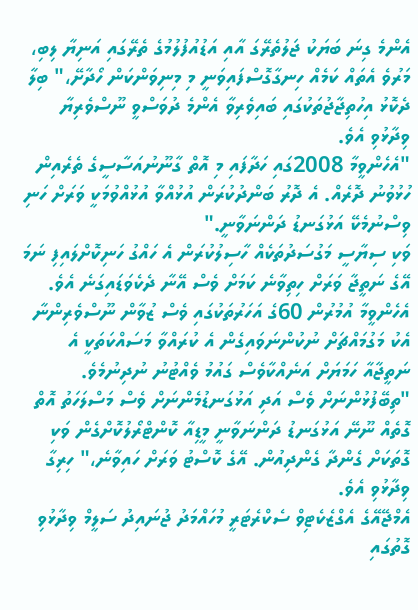އެންމެ ގިނަ ބަޔަކު ޖަލުތެރޭގަ އާއި އަޑުއުފުލުމުގެ ތެރޭގައި އަނިޔާ ލިބި، މަރުވެ އެތައް ކަމެއް ހިނގާގޮސްފައިވަނީ މި މިނިވަންކަން ހޯދާށޭ،" ބިލާ ދެކޮޅު އިހުތިޖާޖުތަކުގައި ބައިވެރިވާ އެންމެ ދުވަސްވީ ނޫސްވެރިޔާ ވިދާޅުވި އެވެ.
"އެހެންވީމާ 2008ގައި ހަދާފައި މި އޮތް ގާނޫނުއަސާސީގެ ތެރެއިން ހުޅުވުނު ދޮރެއް. އެ ދޮރު ބަންދުކުރަން އުޅުއްވާ އުޅުއްވުމަކީ ވަރަށް ހަނި ވިސްނުމެކޭ އަޅުގަނޑު ދަންނަވާނީ."
ވަކި ސިޔާސީ މަގުސަދުތަކެއް ހާސިލުކުރަން އެ ހައްގު ހަނިކޮށްލައިފި ނަމަ އޭގެ ނަތީޖާ ވަރަށް ހިތިވާނެ ކަމަށް ވެސް އޭނާ ދެކެވަޑައިގަނެ އެވެ. އެހެންވީމާ އުމުރުން 60ގެ އަހަރުތަކުގައި ވެސް ޒުވާން ނޫސްވެރިންނާ އެކު މަގުމައްޗަށް ނުކުންނަވައިގެން އެ ކުރައްވާ މަސައްކަތަކީ އެ ނަތީޖާއާ ހަމަޔަށް އަނެއްކާވެސް ގައުމު ވެއްޓުނު ނުދިނުމެވެ.
"ތިބޭފުޅުންނަށް ވެސް އަދި އަޅުގަނޑުމެންނަށް ވެސް މަސްލަހަތު އޮތް ގޮތެއް ނޫނޭ އަޅުގަނޑު ދަންނަވާނީ މީޑިއާ ކޮންޓްރޯލުކޮށްގެން ވަކި ގޮތަކަށް ގެންދާ ގެންދިއުން. އޭގެ ކޮސްޓު ވަރަށް ހައިވާނެ،" ހިރިގާ ވިދާޅުވި އެވެ.
އެމްޖޭއޭގެ އެގްޒެކެޓިވް ސެކްރެޓަރީ މުހައްމަދު ޖުނައިދު ސަލީމް ވިދާޅުވި ގޮތުގައި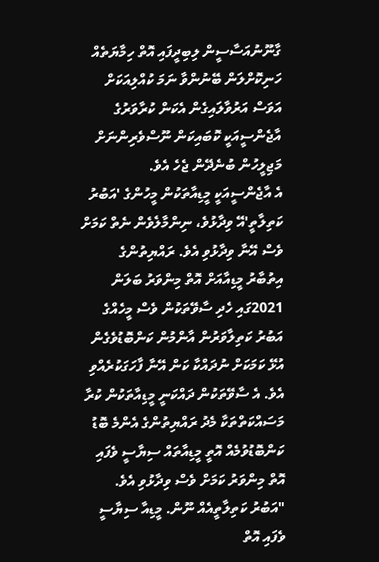ގާނޫނުއަސާސީން ލިބިދީފައި އޮތް ހިމާޔަތެއް ހަނިކޮށްލަން ބޭނުންވާ ނަމަ ކުއްލިއަކަށް އަވަސް އަރުވާލައިގެން އެކަން ކުރާވަރުގެ އާޖެންސީއަކީ ކޮބައިކަން ނޫސްވެރިންނަށް މަޖިލީހުން ބުނެދޭން ޖެހެ އެވެ.
އެ އާޖެންސީއަކީ މީޑިއާތަކުން މީހުންގެ 'އަބުރު ކަތިލާތީ'އޭ ވިދާޅުވެ، ނިންމާލެވެން ނެތް ކަމަށް ވެސް އޭނާ ވިދާޅުވި އެވެ. ރައްޔިތުންގެ އިތުބާރު މީޑިއާއަށް އޮތް މިންވަރު ބަލަން 2021ގައި ހެދި ސާވޭތަކުން ވެސް މީހެއްގެ އަބުރު ކަތިލާވަރުން އާންމުން ކަންބޮޑުވެގެން އުޅޭ ކަމަކަށް ނުދައްކާ ކަން އޭނާ ފާހަގަކުރެއްވި އެވެ. އެ ސާވޭތަކުން ދައްކަނީ މީޑިއާތަކުން ކުރާ މަސައްކަތްތަކާ މެދު ރައްޔިތުންގެ އެންމެ ބޮޑު ކަންބޮޑުވުމެއް އޮތީ މީޑިއާތައް ސިޔާސީ ވެފައި އޮތް މިންވަރު ކަމަށް ވެސް ވިދާޅުވި އެވެ.
"އަބުރު ކަތިލާތީއެއް ނޫން. މީޑިއާ ސިޔާސީ ވެފައި އޮތް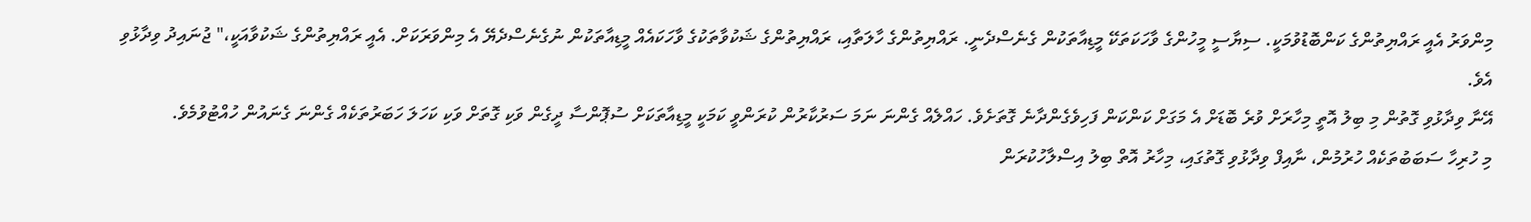މިންވަރު އެއީ ރައްޔިތުންގެ ކަންބޮޑުވުމަކީ. ސިޔާސީ މީހުންގެ ވާހަކަތަކޭ މީޑިއާތަކުން ގެނެސްދެނީ. ރައްޔިތުންގެ ހާލަތާއި، ރައްޔިތުންގެ ޝަކުވާތަކުގެ ވާހަކައެއް މީޑިއާތަކުން ނުގެނެސްދެޔޭ އެ މިންވަރަކަށް. އެއީ ރައްޔިތުންގެ ޝަކުވާއަކީ،" ޖުނައިދު ވިދާޅުވި އެވެ.
އޭނާ ވިދާޅުވި ގޮތުން މި ބިލު އޮތީ މިހާރަށް ވުރެ ބޮޑަށް އެ މަގަށް ކަންކަން ފަހިވެގެންދާނެ ގޮތަށެވެ. ހައްލެއް ގެންނަ ނަމަ ސަރުކާރުން ކުރަންވީ ކަމަކީ މީޑިއާތަކަށް ސުޕޮންސާ ދީގެން ވަކި ގޮތަށް ވަކި ކަހަލަ ހަބަރުތަކެއް ގެންނަ ގެނައުން ހުއްޓުވުމެވެ.
މި ހުރިހާ ސަބަބުތަކެއް ހުރުމުން، ނާއިފް ވިދާޅުވި ގޮތުގައި، މިހާރު އޮތް ބިލު އިސްލާހުކުރަން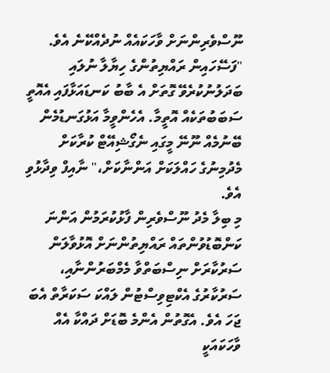ނޫސްވެރިންނަށް ވާހަކައެއް ނުދެއްކޭނެ އެވެ.
"ފަސޭހައިން ރައްޔިތުންގެ ހިޔާލާ ނުލައި ބަދަލުނުކުރެވޭ ގޮތަށް އެ ބާބު ކަނޑައަޅާފައި އެއޮތީ ސަބަބުތަކެއް އޮތީމާ. އެހެންވީމާ އަޅުގަނޑުމެން ބޭނުމެއް ނޫނޭ މީގައި ނެގޯޝިއޭޓް ކުރާކަށް މެދުމިނުގެ ހައްލަކަށް އަންނާކަށް،" ނާއިފް ވިދާޅުވި އެވެ.
މި ބިލާ މެދު ނޫސްވެރިން ފާޅުކުރަމުން އަންނަ ކަންބޮޑުވުންތައް ރައްޔިތުންނަށް އޮޅުވާލަން ސަރުކާރަށް ނިސްބަތްވާ މެމްބަރުންނާއި، ސަރުކާރުގެ އެކްޓިވިސްޓުން ލައްކަ ސަކަރާތް އެބަ ޖަހަ އެވެ. އެގޮތުން އެންމެ ބޮޑަށް ދައްކާ އެއް ވާހަކައަކީ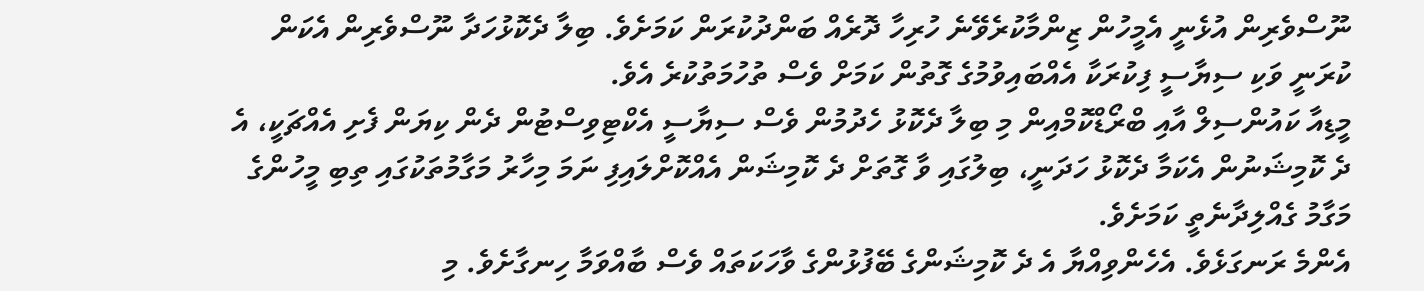ނޫސްވެރިން އުޅެނީ އެމީހުން ޒިންމާކުރެވޭނެ ހުރިހާ ދޮރެއް ބަންދުކުރަން ކަމަށެވެ. ބިލާ ދެކޮޅުހަދާ ނޫސްވެރިން އެކަން ކުރަނީ ވަކި ސިޔާސީ ފިކުރަކާ އެއްބައިވުމުގެ ގޮތުން ކަމަށް ވެސް ތުހުމަތުކުރެ އެވެ.
މީޑިއާ ކައުންސިލް އާއި ބްރޯޑްކޮމްއިން މި ބިލާ ދެކޮޅު ހެދުމުން ވެސް ސިޔާސީ އެކްޓިވިސްޓުން ދެން ކިޔަން ފެށި އެއްޗަކީ، އެ ދެ ކޮމިޝަނުން އެކަމާ ދެކޮޅު ހަދަނީ، ބިލުގައި ވާ ގޮތަށް ދެ ކޮމިޝަން އެއްކޮށްލައިފި ނަމަ މިހާރު މަގާމުތަކުގައި ތިބި މީހުންގެ މަގާމު ގެއްލިދާނެތީ ކަމަށެވެ.
އެންމެ ރަނގަޅެވެ. އެހެންވިއްޔާ އެ ދެ ކޮމިޝަންގެ ބޭފުޅުންގެ ވާހަކަތައް ވެސް ބާއްވަމާ ހިނގާށެވެ. މި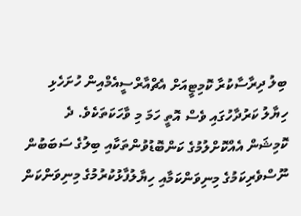ބިލު ދިރާސާކުރާ ކޮމިޓީއަށް އެޗްއާރްސީއެމްއިން ހުށަހެޅި ހިޔާލު ކަރުދާހުގައި ވެސް އޮތީ ހަމަ މި ވާހަކަތަކެވެ. ދެ ކޮމިޝަން އެއްކޮށްލުމުގެ ކަންބޮޑުވުންތަކާއި ބިލުގެ ސަބަބުން ނޫސްވެރިކަމުގެ މިނިވަންކަމާއި ހިޔާލުފާޅުކުރުމުގެ މިނިވަންކަން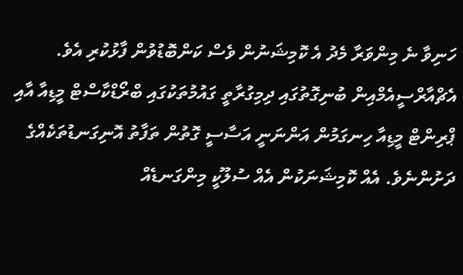ހަނިވާ ނެ މިންވަރާ މެދު އެ ކޮމިޝަނުން ވެސް ކަންބޮޑުވުން ފާޅުކުރި އެވެ.
އެޗްއާރްސީއެމްއިން ބުނިގޮތުގައި ދިމިގުރާތީ ގައުމުތަކުގައި ބްރޯޑްކާސްޓް މީޑިއާ އާއި ޕްރިންޓް މީޑިއާ ހިނގަމުން އަންނަނީ އަސާސީ ގޮތުން ތަފާތު އޮނިގަނޑުތަކެއްގެ ދަށުންނެވެ. އެއް ކޮމިޝަނަކުން އެއް ސުލޫކީ މިންގަނޑެއް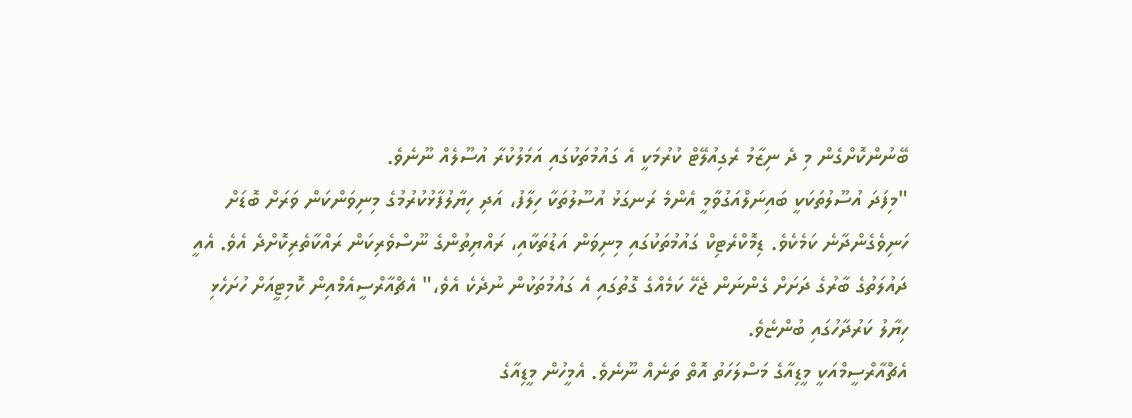ބޭނުންކޮށްގެން މި ދެ ނިޒާމު ރެގިއުލޭޓް ކުރުމަކީ އެ ގައުމުތަކުގައި އަމަލުކުރާ އުސޫލެއް ނޫނެވެ.
"މިފަދަ އުސޫލުތަކަކީ ބައިނަލްއަގުވާމީ އެންމެ ރަނގަޅު އުސޫލުތަކާ ހިލާފު، އަދި ހިޔާލުފާޅުކުރުމުގެ މިނިވަންކަން ވަރަށް ބޮޑަށް ހަނިވެގެންދާނެ ކަމެކެވެ. ޑިމޮކްރެޓިކް ގައުމުތަކުގައި މިނިވަން އަޑުތަކާއި، ރައްޔިތުންގެ ނޫސްވެރިކަން ރައްކާތެރިކޮށްދެ އެވެ. އެއީ ދައުލަތުގެ ބާރުގެ ދަށަށް ގެންނަން ޖެހޭ ކަމެއްގެ ގޮތުގައި އެ ގައުމުތަކުން ނުދެކެ އެވެ،" އެޗްއާރްސީއެމްއިން ކޮމިޓީއަށް ހުށަހެޅި ހިޔާލު ކަރުދާހުގައި ބުންޏެވެ.
އެޗްއާރްސީމްއަކީ މީޑިއާގެ މަސްލަހަތު އޮތް ތަނެއް ނޫނެވެ. އެމީހުން މީޑިއާގެ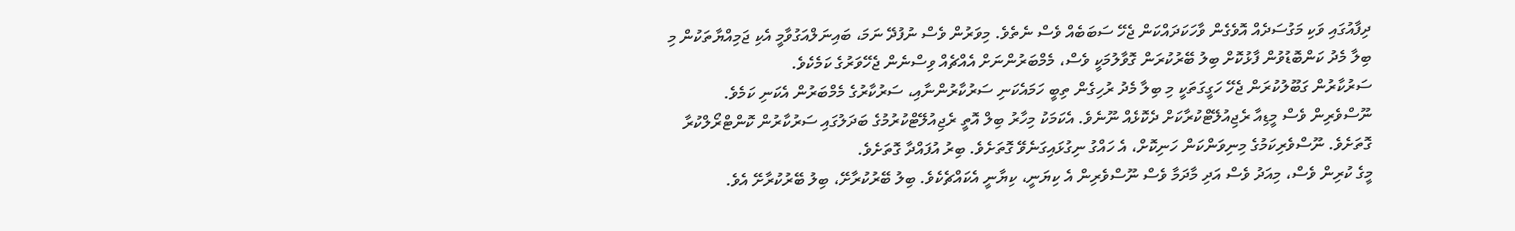ދިފާއުގައި ވަކި މަގުސަދެއް އޮވެގެން ވާހަކަދައްކަން ޖެހޭ ސަބަބެއް ވެސް ނެތެވެ. މިވަރުން ވެސް ނުފުދޭ ނަމަ، ބައިނަލްއަގުވާމީ އެކި ޖަމިއްޔާތަކުން މި ބިލާ މެދު ކަންބޮޑުވުން ފާޅުކޮށް ބިލު ބޭރުކުރަން ގޮވާލުމަކީ ވެސް، މެމްބަރުންނަށް އެއްޗެއް ވިސްނެން ޖެހޭވަރުގެ ކަމެކެވެ.
ސަރުކާރުން ގަބޫލުކުރަން ޖެހޭ ހަގީގަތަކީ މި ބިލާ މެދު ރުހިގެން ތިބީ ހަމައެކަނި ސަރުކާރުންނާއި، ސަރުކާރުގެ މެމްބަރުން އެކަނި ކަމެވެ.
ނޫސްވެރިން ވެސް މީޑިއާ ރެޖިއުލޭޓްކުރާކަށް ދެކޮޅެއް ނޫނެވެ. އެކަމަކު މިހާރު ބިލް އޮތީ ރެޖިއުލޭޓްކުރުމުގެ ބަދަލުގައި ސަރުކާރުން ކޮންޓްރޯލްކުރާ ގޮތަށެވެ. ނޫސްވެރިކަމުގެ މިނިވަންކަން ހަނިކޮށް، އެ ހައްގު ނިގުޅައިގަނެވޭ ގޮތަށެވެ. ބިރު އުފައްދާ ގޮތަށެވެ.
މީގެ ކުރިން ވެސް، މިއަދު ވެސް އަދި މާދަމާ ވެސް ނޫސްވެރިން އެ ކިޔަނީ، ކިޔާނީ އެކައްޗެކެވެ. ބިލު ބޭރުކުރާށޭ، ބިލު ބޭރުކުރާށޭ އެވެ.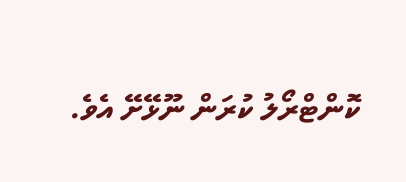ކޮންޓްރޯލު ކުރަން ނޫޅޭށޭ އެވެ.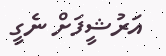އަރުޝީފަށް ނެގީ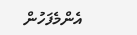އެންމެފަހުން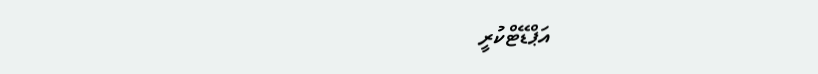އަޕްޑޭޓްކުރީ